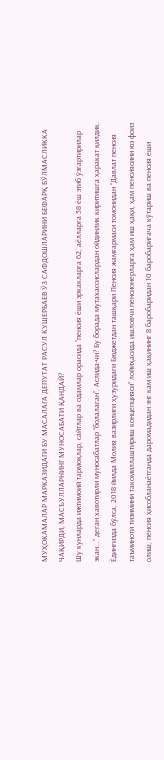МУҲОКАМАЛАР МАРКАЗИДАГИ БУ МАСАЛАГА ДЕПУТАТ РАСУЛ КУШЕРБАЕВ ЎЗ САФДОШЛАРИНИ БЕФАРҚ БЎЛМАСЛИККА ЧАҚИРДИ, МАСЪУЛЛАРНИНГ МУНОСАБАТИ ҚАНДАЙ?
Шу кунларда ижтимоий тармоқлар, сайтлар ва одамлар орасида “пенсия ёши эркакларга 62, аёлларга 58 ёш этиб ўзгартирилар экан...” деган хавотирли муносабатлар “болалаган”. Аслида-чи? Бу борада мутахассислардан ойдинлик киритишга ҳаракат қилдик.
Ёдингизда бўлса, 2018 йилда Молия вазирлиги ҳузуридаги Бюджетдан ташқари Пенсия жамғармаси томонидан “Давлат пенсия таъминоти тизимини такомиллаштириш концепцияси” лойиҳасида ишловчи пенсионерларга ҳам иш ҳақи, ҳам пенсиясини юз фоиз олиш, пенсия ҳисобланаётганда даромадидан энг кам иш ҳақининг 8 баробаридан 10 баробаригача кўтариш ва пенсия ёши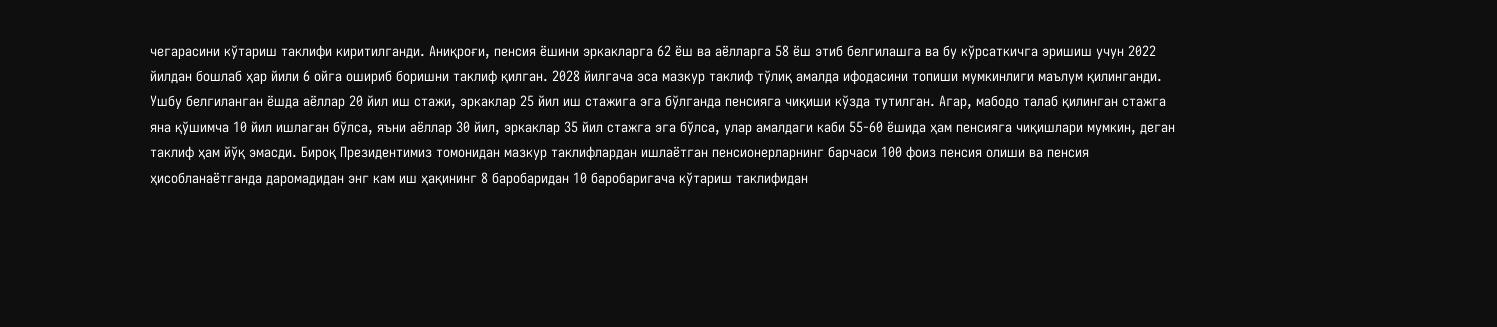чегарасини кўтариш таклифи киритилганди. Аниқроғи, пенсия ёшини эркакларга 62 ёш ва аёлларга 58 ёш этиб белгилашга ва бу кўрсаткичга эришиш учун 2022 йилдан бошлаб ҳар йили 6 ойга ошириб боришни таклиф қилган. 2028 йилгача эса мазкур таклиф тўлиқ амалда ифодасини топиши мумкинлиги маълум қилинганди. Ушбу белгиланган ёшда аёллар 20 йил иш стажи, эркаклар 25 йил иш стажига эга бўлганда пенсияга чиқиши кўзда тутилган. Агар, мабодо талаб қилинган стажга яна қўшимча 10 йил ишлаган бўлса, яъни аёллар 30 йил, эркаклар 35 йил стажга эга бўлса, улар амалдаги каби 55-60 ёшида ҳам пенсияга чиқишлари мумкин, деган таклиф ҳам йўқ эмасди. Бироқ Президентимиз томонидан мазкур таклифлардан ишлаётган пенсионерларнинг барчаси 100 фоиз пенсия олиши ва пенсия ҳисобланаётганда даромадидан энг кам иш ҳақининг 8 баробаридан 10 баробаригача кўтариш таклифидан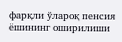фарқли ўлароқ пенсия ёшининг оширилиши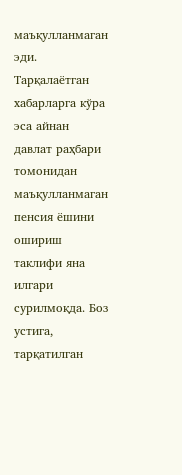маъқулланмаган эди.
Тарқалаётган хабарларга кўра эса айнан давлат раҳбари томонидан маъқулланмаган пенсия ёшини ошириш таклифи яна илгари сурилмоқда. Боз устига, тарқатилган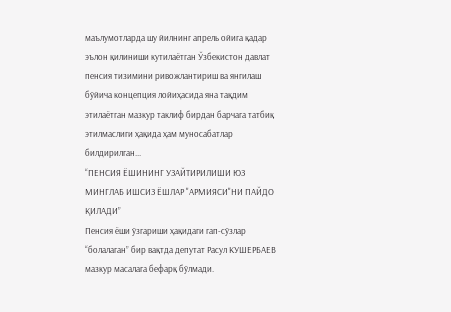маълумотларда шу йилнинг апрель ойига қадар эълон қилиниши кутилаётган Ўзбекистон давлат пенсия тизимини ривожлантириш ва янгилаш бўйича концепция лойиҳасида яна тақдим этилаётган мазкур таклиф бирдан барчага татбиқ этилмаслиги ҳақида ҳам муносабатлар билдирилган...
“ПЕНСИЯ ЁШИНИНГ УЗАЙТИРИЛИШИ ЮЗ МИНГЛАБ ИШСИЗ ЁШЛАР "АРМИЯСИ"НИ ПАЙДО ҚИЛАДИ”
Пенсия ёши ўзгариши ҳақидаги гап-сўзлар “болалаган” бир вақтда депутат Расул КУШЕРБАЕВ мазкур масалага бефарқ бўлмади.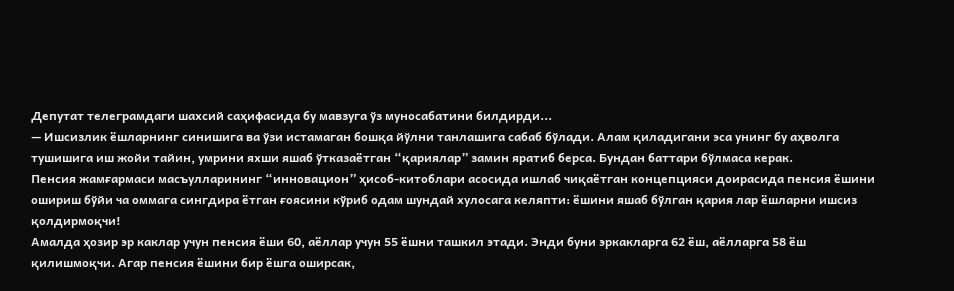Депутат телеграмдаги шахсий саҳифасида бу мавзуга ўз муносабатини билдирди...
— Ишсизлик ёшларнинг синишига ва ўзи истамаган бошқа йўлни танлашига сабаб бўлади. Алам қиладигани эса унинг бу аҳволга тушишига иш жойи тайин, умрини яхши яшаб ўтказаётган “қариялар” замин яратиб берса. Бундан баттари бўлмаса керак.
Пенсия жамғармаси масъулларининг “инновацион” ҳисоб-китоблари асосида ишлаб чиқаётган концепцияси доирасида пенсия ёшини ошириш бўйи ча оммага сингдира ётган ғоясини кўриб одам шундай хулосага келяпти: ёшини яшаб бўлган қария лар ёшларни ишсиз қолдирмоқчи!
Амалда ҳозир эр каклар учун пенсия ёши 60, аёллар учун 55 ёшни ташкил этади. Энди буни эркакларга 62 ёш, аёлларга 58 ёш қилишмоқчи. Агар пенсия ёшини бир ёшга оширсак,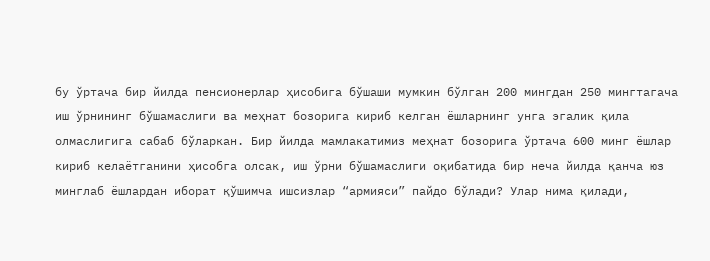бу ўртача бир йилда пенсионерлар ҳисобига бўшаши мумкин бўлган 200 мингдан 250 мингтагача иш ўрнининг бўшамаслиги ва меҳнат бозорига кириб келган ёшларнинг унга эгалик қила олмаслигига сабаб бўларкан. Бир йилда мамлакатимиз меҳнат бозорига ўртача 600 минг ёшлар кириб келаётганини ҳисобга олсак, иш ўрни бўшамаслиги оқибатида бир неча йилда қанча юз минглаб ёшлардан иборат қўшимча ишсизлар “армияси” пайдо бўлади? Улар нима қилади,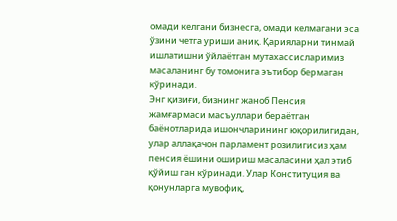омади келгани бизнесга, омади келмагани эса ўзини четга уриши аниқ. Қарияларни тинмай ишлатишни ўйлаётган мутахассисларимиз масаланинг бу томонига эътибор бермаган кўринади.
Энг қизиғи, бизнинг жаноб Пенсия жамғармаси масъуллари бераётган баёнотларида ишончларининг юқорилигидан, улар аллақачон парламент розилигисиз ҳам пенсия ёшини ошириш масаласини ҳал этиб қўйиш ган кўринади. Улар Конституция ва қонунларга мувофиқ,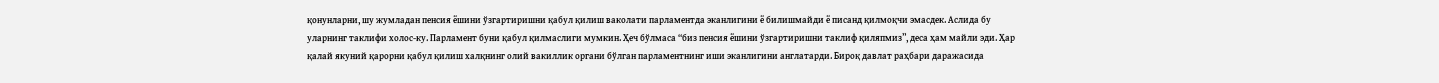қонунларни, шу жумладан пенсия ёшини ўзгартиришни қабул қилиш ваколати парламентда эканлигини ё билишмайди ё писанд қилмоқчи эмасдек. Аслида бу уларнинг таклифи холос-ку. Парламент буни қабул қилмаслиги мумкин. Ҳеч бўлмаса “биз пенсия ёшини ўзгартиришни таклиф қиляпмиз”, деса ҳам майли эди. Ҳар қалай якуний қарорни қабул қилиш халқнинг олий вакиллик органи бўлган парламентнинг иши эканлигини англатарди. Бироқ давлат раҳбари даражасида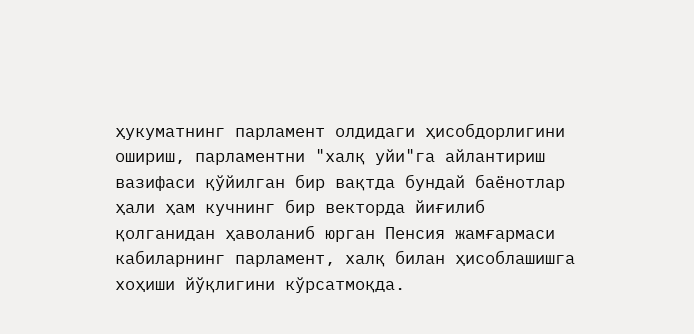ҳукуматнинг парламент олдидаги ҳисобдорлигини ошириш, парламентни "халқ уйи"га айлантириш вазифаси қўйилган бир вақтда бундай баёнотлар ҳали ҳам кучнинг бир векторда йиғилиб қолганидан ҳаволаниб юрган Пенсия жамғармаси кабиларнинг парламент, халқ билан ҳисоблашишга хоҳиши йўқлигини кўрсатмоқда.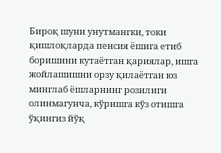Бироқ шуни унутмангки, токи қишлоқларда пенсия ёшига етиб боришини кутаётган қариялар, ишга жойлашишни орзу қилаётган юз минглаб ёшларнинг розилиги олинмагунча, кўришга кўз отишга ўқингиз йўқ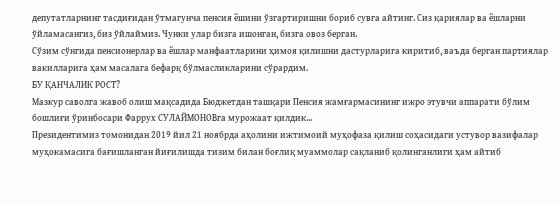депутатларнинг тасдиғидан ўтмагунча пенсия ёшини ўзгартиришни бориб сувга айтинг. Сиз қариялар ва ёшларни ўйламасангиз, биз ўйлаймиз. Чунки улар бизга ишонган, бизга овоз берган.
Сўзим сўнгида пенсионерлар ва ёшлар манфаатларини ҳимоя қилишни дастурларига киритиб, ваъда берган партиялар вакилларига ҳам масалага бефарқ бўлмасликларини сўрардим.
БУ ҚАНЧАЛИК РОСТ?
Мазкур саволга жавоб олиш мақсадида Бюджетдан ташқари Пенсия жамғармасининг ижро этувчи аппарати бўлим бошлиғи ўринбосари Фаррух СУЛАЙМОНОВга мурожаат қилдик...
Президентимиз томонидан 2019 йил 21 ноябрда аҳолини ижтимоий муҳофаза қилиш соҳасидаги устувор вазифалар муҳокамасига бағишланган йиғилишда тизим билан боғлиқ муаммолар сақланиб қолинганлиги ҳам айтиб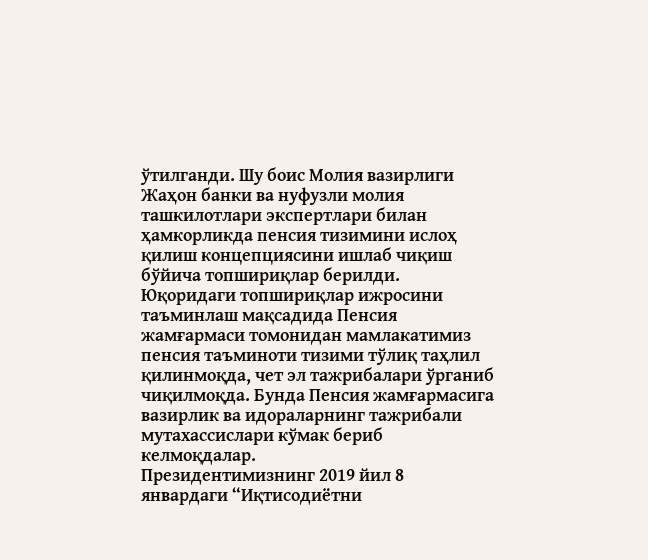ўтилганди. Шу боис Молия вазирлиги Жаҳон банки ва нуфузли молия ташкилотлари экспертлари билан ҳамкорликда пенсия тизимини ислоҳ қилиш концепциясини ишлаб чиқиш бўйича топшириқлар берилди.
Юқоридаги топшириқлар ижросини таъминлаш мақсадида Пенсия жамғармаси томонидан мамлакатимиз пенсия таъминоти тизими тўлиқ таҳлил қилинмоқда, чет эл тажрибалари ўрганиб чиқилмоқда. Бунда Пенсия жамғармасига вазирлик ва идораларнинг тажрибали мутахассислари кўмак бериб келмоқдалар.
Президентимизнинг 2019 йил 8 январдаги “Иқтисодиётни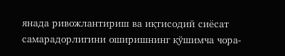янада ривожлантириш ва иқтисодий сиёсат самарадорлигини оширишнинг қўшимча чора-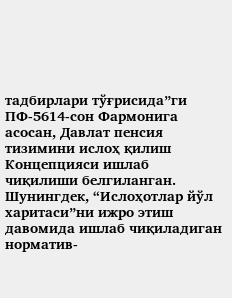тадбирлари тўғрисида”ги ПФ-5614-сон Фармонига асосан, Давлат пенсия тизимини ислоҳ қилиш Концепцияси ишлаб чиқилиши белгиланган. Шунингдек, “Ислоҳотлар йўл харитаси”ни ижро этиш давомида ишлаб чиқиладиган норматив-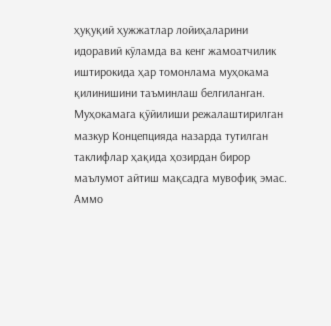ҳуқуқий ҳужжатлар лойиҳаларини идоравий кўламда ва кенг жамоатчилик иштирокида ҳар томонлама муҳокама қилинишини таъминлаш белгиланган.
Муҳокамага қўйилиши режалаштирилган мазкур Концепцияда назарда тутилган таклифлар ҳақида ҳозирдан бирор маълумот айтиш мақсадга мувофиқ эмас. Аммо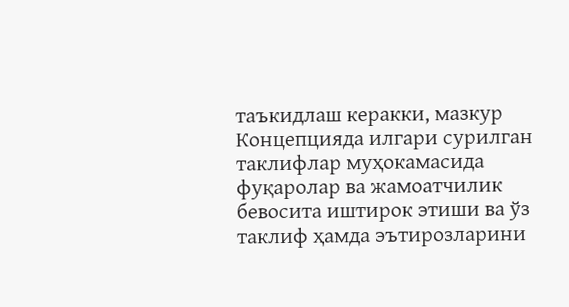таъкидлаш керакки, мазкур Концепцияда илгари сурилган таклифлар муҳокамасида фуқаролар ва жамоатчилик бевосита иштирок этиши ва ўз таклиф ҳамда эътирозларини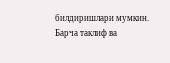билдиришлари мумкин. Барча таклиф ва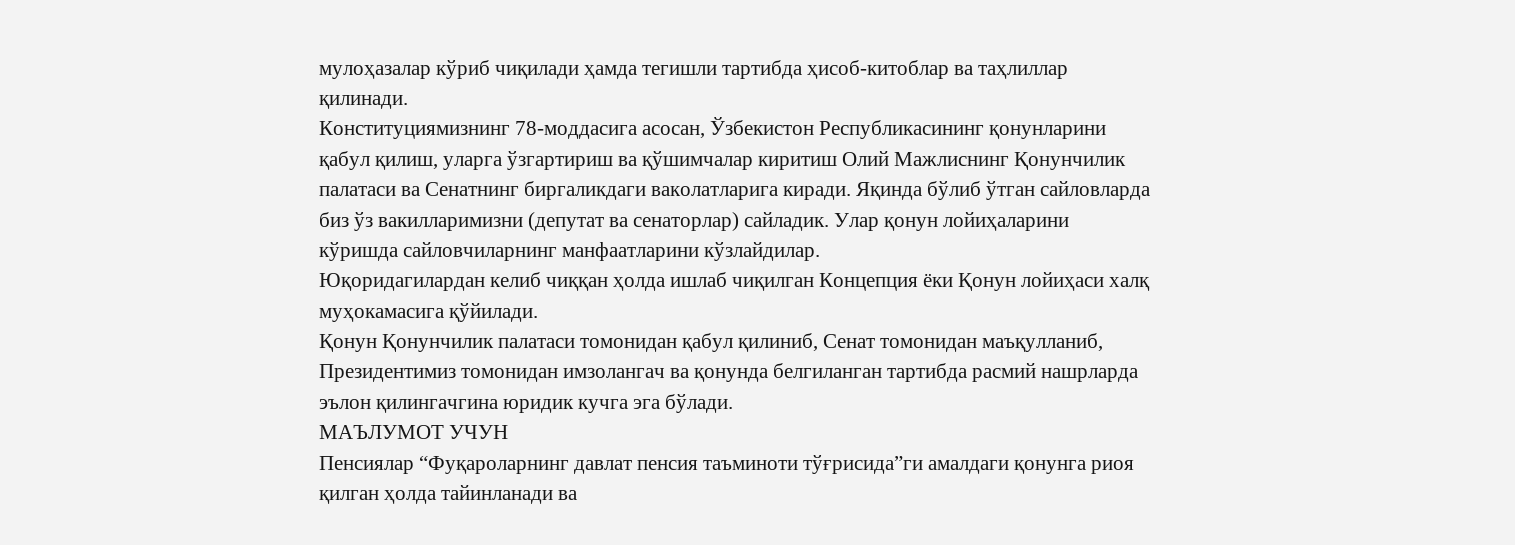мулоҳазалар кўриб чиқилади ҳамда тегишли тартибда ҳисоб-китоблар ва таҳлиллар қилинади.
Конституциямизнинг 78-моддасига асосан, Ўзбекистон Республикасининг қонунларини қабул қилиш, уларга ўзгартириш ва қўшимчалар киритиш Олий Мажлиснинг Қонунчилик палатаси ва Сенатнинг биргаликдаги ваколатларига киради. Яқинда бўлиб ўтган сайловларда биз ўз вакилларимизни (депутат ва сенаторлар) сайладик. Улар қонун лойиҳаларини кўришда сайловчиларнинг манфаатларини кўзлайдилар.
Юқоридагилардан келиб чиққан ҳолда ишлаб чиқилган Концепция ёки Қонун лойиҳаси халқ муҳокамасига қўйилади.
Қонун Қонунчилик палатаси томонидан қабул қилиниб, Сенат томонидан маъқулланиб, Президентимиз томонидан имзолангач ва қонунда белгиланган тартибда расмий нашрларда эълон қилингачгина юридик кучга эга бўлади.
МАЪЛУМОТ УЧУН
Пенсиялар “Фуқароларнинг давлат пенсия таъминоти тўғрисида”ги амалдаги қонунга риоя қилган ҳолда тайинланади ва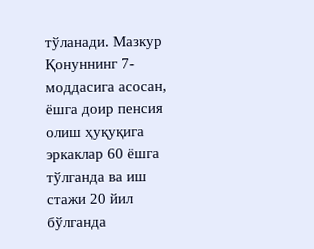тўланади. Мазкур Қонуннинг 7-моддасига асосан, ёшга доир пенсия олиш ҳуқуқига эркаклар 60 ёшга тўлганда ва иш стажи 20 йил бўлганда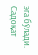эга бўлади.
Садоқат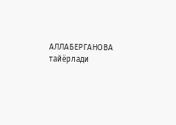АЛЛАБЕРГАНОВА тайёрлади